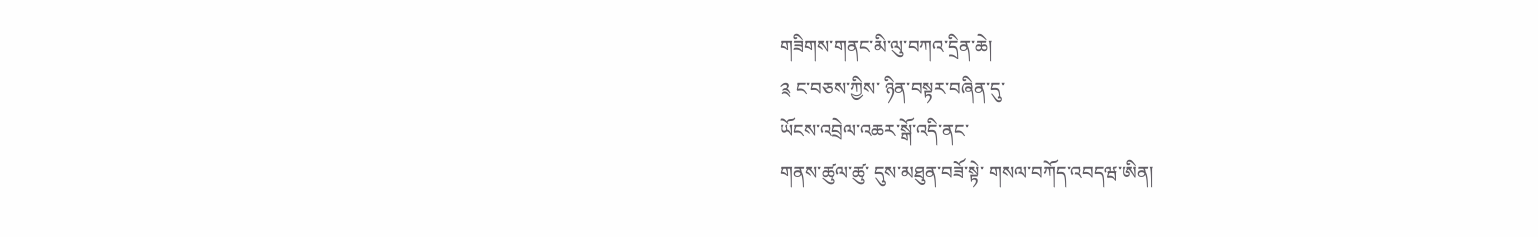གཟིགས་གནང་མི་ལུ་བཀའ་དྲིན་ཆེ།
༉ ང་བཅས་ཀྱིས་ ཉིན་བསྟར་བཞིན་དུ་
ཡོངས་འབྲེལ་འཆར་སྒོ་འདི་ནང་
གནས་ཚུལ་ཚུ་ དུས་མཐུན་བཟོ་སྟེ་ གསལ་བཀོད་འབདཝ་ཨིན།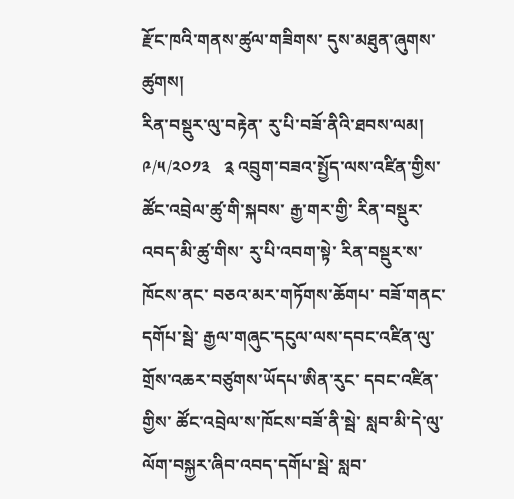རྫོང་ཁའི་གནས་ཚུལ་གཟིགས་ དུས་མཐུན་ཞུགས་ཚུགས།
རིན་བསྡུར་ལུ་བརྟེན་ རུ་པི་བཟོ་ནིའི་ཐབས་ལམ།
༩/༥/༢༠༡༣   ༉ འབྲུག་བཟའ་སྤྱོད་ལས་འཛིན་གྱིས་ ཚོང་འབྲེལ་ཚུ་གི་སྐབས་ རྒྱ་གར་གྱི་ རིན་བསྡུར་འབད་མི་ཚུ་གིས་ རུ་པི་འབག་སྟེ་ རིན་བསྡུར་ས་ཁོངས་ནང་ བཅའ་མར་གཏོགས་ཆོགཔ་ བཟོ་གནང་དགོཔ་སྦེ་ རྒྱལ་གཞུང་དངུལ་ལས་དབང་འཛིན་ལུ་ གྲོས་འཆར་བཙུགས་ཡོདཔ་ཨིན་རུང་ དབང་འཛིན་གྱིས་ ཚོང་འབྲེལ་ས་ཁོངས་བཟོ་ནི་སྦེ་ སླབ་མི་དེ་ལུ་ ལོག་བསྐྱར་ཞིབ་འབད་དགོཔ་སྦེ་ སླབ་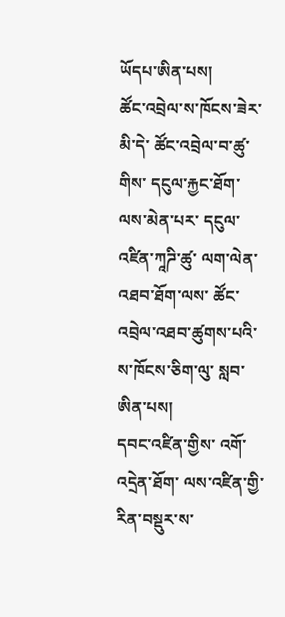ཡོདཔ་ཨིན་པས།
ཚོང་འབྲེལ་ས་ཁོངས་ཟེར་མི་དེ་ ཚོང་འབྲེལ་བ་ཚུ་གིས་ དངུལ་རྐྱང་ཐོག་ལས་མེན་པར་ དངུལ་འཛིན་ཀཱཌི་ཚུ་ ལག་ལེན་འཐབ་ཐོག་ལས་ ཚོང་འབྲེལ་འཐབ་ཚུགས་པའི་ ས་ཁོངས་ཅིག་ལུ་ སླབ་ཨིན་པས།
དབང་འཛིན་གྱིས་ འགོ་འདྲེན་ཐོག་ ལས་འཛིན་གྱི་ རིན་བསྡུར་ས་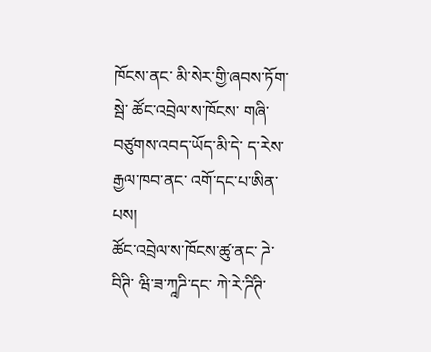ཁོངས་ནང་ མི་སེར་གྱི་ཞབས་ཏོག་སྦེ་ ཚོང་འབྲེལ་ས་ཁོངས་ གཞི་བཙུགས་འབད་ཡོད་མི་དེ་ ད་རེས་ རྒྱལ་ཁབ་ནང་ འགོ་དང་པ་ཨིན་པས།
ཚོང་འབྲེལ་ས་ཁོངས་ཚུ་ནང་ ཌེ་བིཊི་ ཝི་ཟ་ཀཱཌི་དང་ ཀེ་རེ་ཌིཊི་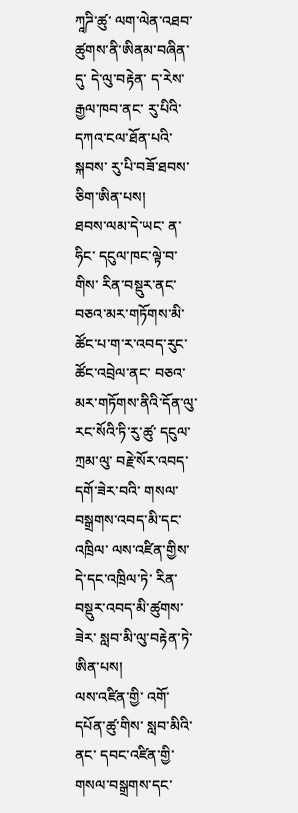ཀཱཌི་ཚུ་ ལག་ལེན་འཐབ་ཚུགས་ནི་ཨིནམ་བཞིན་དུ་ དེ་ལུ་བརྟེན་ ད་རེས་རྒྱལ་ཁབ་ནང་ རུ་པིའི་དཀའ་ངལ་ཐོན་པའི་སྐབས་ རུ་པི་བཟོ་ཐབས་ཅིག་ཨིན་པས།
ཐབས་ལམ་དེ་ཡང་ ན་ཧིང་ དངུལ་ཁང་ལྟེ་བ་གིས་ རིན་བསྡུར་ནང་ བཅའ་མར་གཏོགས་མི་ ཚོང་པ་ག་ར་འབད་རུང་ ཚོང་འབྲེལ་ནང་ བཅའ་མར་གཏོགས་ནིའི་དོན་ལུ་ རང་སོའི་ཏི་རུ་ཚུ་ དངུལ་ཀྲམ་ལུ་ བརྗེ་སོར་འབད་དགོ་ཟེར་བའི་ གསལ་བསྒྲགས་འབད་མི་དང་འཁྲིལ་ ལས་འཛིན་གྱིས་ དེ་དང་འཁྲིལ་ཏེ་ རིན་བསྡུར་འབད་མི་ཚུགས་ཟེར་ སླབ་མི་ལུ་བརྟེན་ཏེ་ཨིན་པས།
ལས་འཛིན་གྱི་ འགོ་དཔོན་ཚུ་གིས་ སླབ་མིའི་ནང་ དབང་འཛིན་གྱི་ གསལ་བསྒྲགས་དང་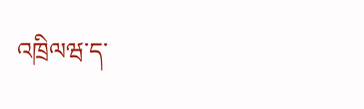འཁྲིལཝ་ད་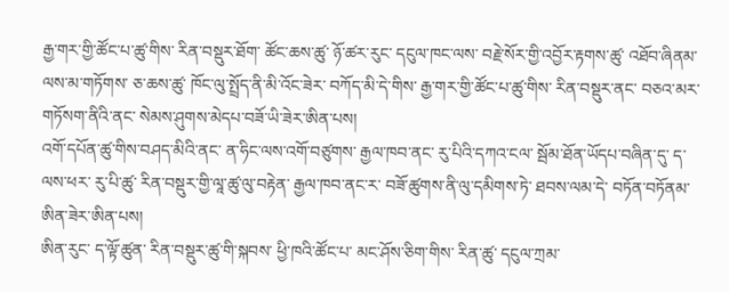རྒྱ་གར་གྱི་ཚོང་པ་ཚུ་གིས་ རིན་བསྡུར་ཐོག་ ཚོང་ཆས་ཚུ་ ཉོ་ཚར་རུང་ དངུལ་ཁང་ལས་ བརྗེ་སོར་གྱི་འབྱོར་རྟགས་ཚུ་ འཐོབ་ཞིནམ་ལས་མ་གཏོགས་ ཅ་ཆས་ཚུ་ ཁོང་ལུ་སྤྲོད་ནི་མི་འོང་ཟེར་ བཀོད་མི་དེ་གིས་ རྒྱ་གར་གྱི་ཚོང་པ་ཚུ་གིས་ རིན་བསྡུར་ནང་ བཅའ་མར་གཏོསག་ནིའི་ནང་ སེམས་ཤུགས་མེདཔ་བཟོ་ཡི་ཟེར་ཨིན་པས།
འགོ་དཔོན་ཚུ་གིས་བཤད་མིའི་ནང་ ན་ཧིང་ལས་འགོ་བཙུགས་ རྒྱལ་ཁབ་ནང་ རུ་པིའི་དཀའ་ངལ་ སྦོམ་ཐོན་ཡོདཔ་བཞིན་དུ་ ད་ལས་ཕར་ རུ་པི་ཚུ་ རིན་བསྡུར་གྱི་ལཱ་ཚུ་ལུ་བརྟེན་ རྒྱལ་ཁབ་ནང་ར་ བཟོ་ཚུགས་ནི་ལུ་དམིགས་ཏེ་ ཐབས་ལམ་དེ་ བཏོན་བཏོནམ་ཨིན་ཟེར་ཨིན་པས།
ཨིན་རུང་ ད་ལྟོ་ཚུན་ རིན་བསྡུར་ཚུ་གི་སྐབས་ ཕྱི་ཁའི་ཚོང་པ་ མང་ཤོས་ཅིག་གིས་ རིན་ཚུ་ དངུལ་ཀྲམ་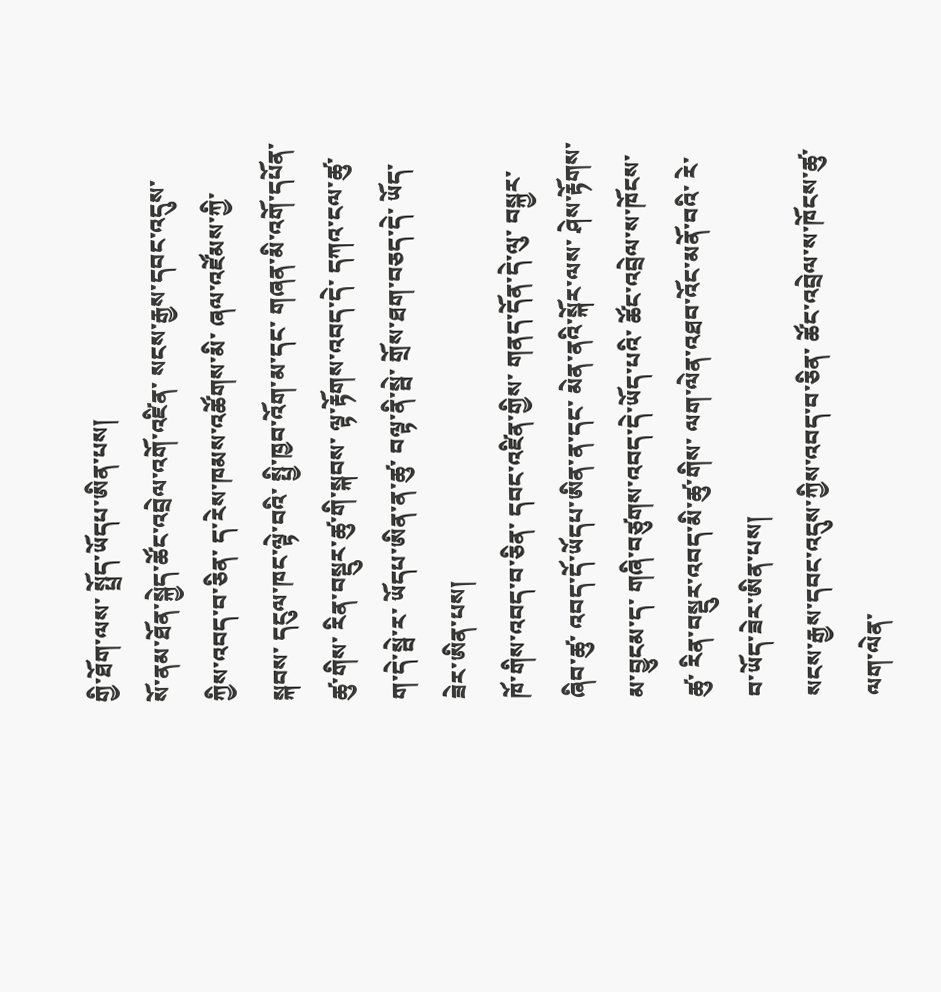གྱི་ཐོག་ལས་ སྤྲོད་ཡོདཔ་ཨིན་པས།
སོ་ནམ་ཐོན་སྐྱེད་ཚོང་འབྲེལ་འགོ་འཛིན་ སངས་རྒྱས་དབང་འདུས་ཀྱིས་འབད་བ་ཅིན་ ད་རེས་ཁམས་འཚོགས་མི་ ཞལ་འཛོམས་ཀྱི་སྐབས་ དངུལ་ཁང་ལྟེ་བའི་ སྤྱི་ཁྱབ་འོག་མ་དང་ གཞན་མི་འགོ་དཔོན་ཚུ་གིས་ རིན་བསྡུར་ཚུ་གི་སྐབས་ ལྟ་རྟོགས་འབད་དེ་ དཀའ་ངལ་ཚུ་ ག་དེ་སྦེ་ར་ ཡོདཔ་ཨིན་ན་ཚུ་ བལྟ་ནི་སྦེ་ གྲོས་ཐག་བཅད་དེ་ ཡོད་ཟེར་ཨིན་པས།
ཁོ་གིས་འབད་བ་ཅིན་ དབང་འཛིན་གྱིས་ གནད་དོན་དེ་ལུ་ བསྐྱར་ཞིབ་ཚུ་ འབད་དོ་ཡོདཔ་ཨིན་ན་དང་ མེན་ནའི་སྐོར་ལས་ ཤེས་རྟོགས་མ་བྱུངམ་ད་ གཞི་བཙུགས་འབད་དེ་ཡོད་པའི་ ཚོང་འབྲེལ་ས་ཁོངས་ཚུ་ རིན་བསྡུར་འབད་མི་ཚུ་གིས་ ལག་ལེན་འཐབ་འོང་མནོ་བའི་ རེ་བ་ཡོད་ཟེར་ཨིན་པས།
སངས་རྒྱས་དབང་འདུས་ཀྱིས་འབད་བ་ཅིན་ ཚོང་འབྲེལ་ས་ཁོངས་ཚུ་ ལག་ལེན་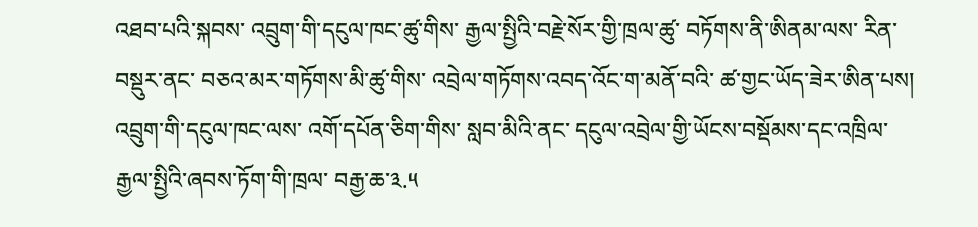འཐབ་པའི་སྐབས་ འབྲུག་གི་དངུལ་ཁང་ཚུ་གིས་ རྒྱལ་སྤྱིའི་བརྗེ་སོར་གྱི་ཁྲལ་ཚུ་ བཏོགས་ནི་ཨིནམ་ལས་ རིན་བསྡུར་ནང་ བཅའ་མར་གཏོགས་མི་ཚུ་གིས་ འབྲེལ་གཏོགས་འབད་འོང་ག་མནོ་བའི་ ཚ་གྱང་ཡོད་ཟེར་ཨིན་པས།
འབྲུག་གི་དངུལ་ཁང་ལས་ འགོ་དཔོན་ཅིག་གིས་ སླབ་མིའི་ནང་ དངུལ་འབྲེལ་གྱི་ཡོངས་བསྡོམས་དང་འཁྲིལ་ རྒྱལ་སྤྱིའི་ཞབས་ཏོག་གི་ཁྲལ་ བརྒྱ་ཆ་༣.༥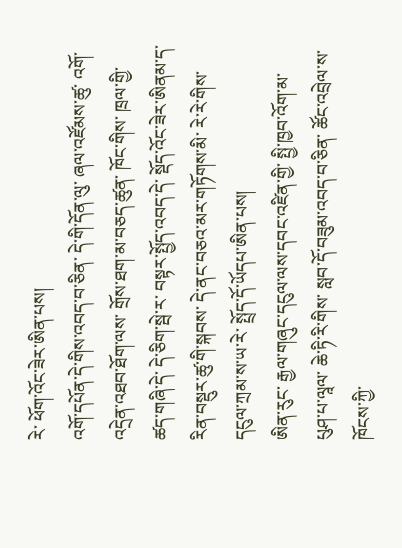རེ་ ཕོག་འོང་ཟེར་ཨིན་པས།
འགོ་དཔོན་དེ་གིས་འབད་བ་ཅིན་ དེ་གི་དོན་ལུ་ ཞལ་འཛོམས་ཚུ་ འགོ་འདྲེན་འཐབ་ཐོག་ལས་ གྲོས་ཐག་མ་བཅད་ཚུན་ ཁོང་གིས་ ཁྲལ་གྱི་ཚད་གཞི་དེ་ དེ་ཅིག་སྦེ་ར་ བསྟར་སྤྱོད་འབད་དེ་ སྡོད་འོང་ཟེར་ཨིནམ་ད་ རིན་བསྡུར་ཚུ་གི་སྐབས་ དེ་ནང་བཅའ་མར་གཏོགས་མི་ རེ་རེ་གིས་ དངུལ་ཀྲམ་ས་ཡ་རེ་ སྤྲོད་དོ་ཡོདཔ་ཨིན་པས།
ཨིན་རུང་ རྒྱལ་གཞུང་དངུལ་ལས་དབང་འཛིན་གྱི་ སྤྱི་ཁྱབ་འོག་མ་ པུཤ་པ་ལཱལ་ ཆེ་ཏི་རི་གིས་ སླབ་དོ་བཟུམ་འབད་བ་ཅིན་ ཚོང་འབྲེལ་ས་ཁོངས་ཀྱི་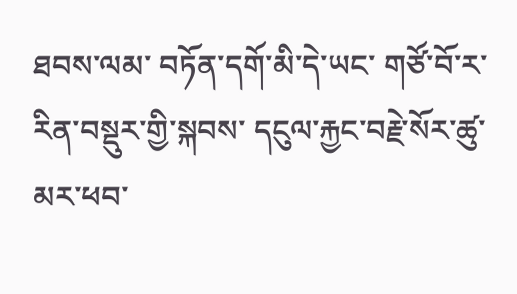ཐབས་ལམ་ བཏོན་དགོ་མི་དེ་ཡང་ གཙོ་བོ་ར་ རིན་བསྡུར་གྱི་སྐབས་ དངུལ་རྐྱང་བརྗེ་སོར་ཚུ་ མར་ཕབ་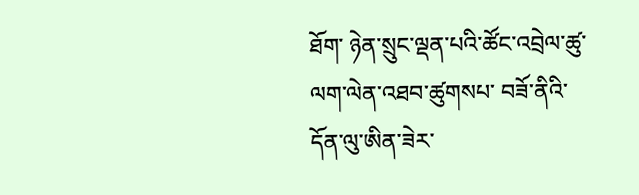ཐོག་ ཉེན་སྲུང་ལྡན་པའི་ཚོང་འབྲེལ་ཚུ་ ལག་ལེན་འཐབ་ཚུགསཔ་ བཟོ་ནིའི་དོན་ལུ་ཨིན་ཟེར་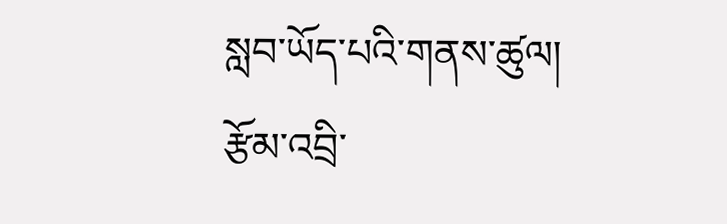སླབ་ཡོད་པའི་གནས་ཚུལ།
རྩོམ་འབྲི་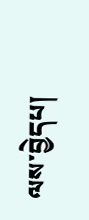ལས་བྱེདཔ།